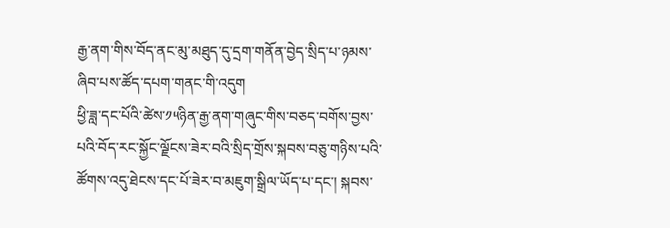རྒྱ་ནག་གིས་བོད་ནང་མུ་མཐུད་དུ་དྲག་གནོན་བྱེད་སྲིད་པ་ཉམས་ཞིབ་པས་ཚོད་དཔག་གནང་གི་འདུག
ཕྱི་ཟླ་དང་པོའི་ཚེས་༡༥ཉིན་རྒྱ་ནག་གཞུང་གིས་བཅད་བགོས་བྱས་པའི་བོད་རང་སྐྱོང་ལྗོངས་ཟེར་བའི་སྲིད་གྲོས་སྐབས་བཅུ་གཉིས་པའི་ཚོགས་འདུ་ཐེངས་དང་པོ་ཟེར་བ་མཇུག་སྒྲིལ་ཡོད་པ་དང་། སྐབས་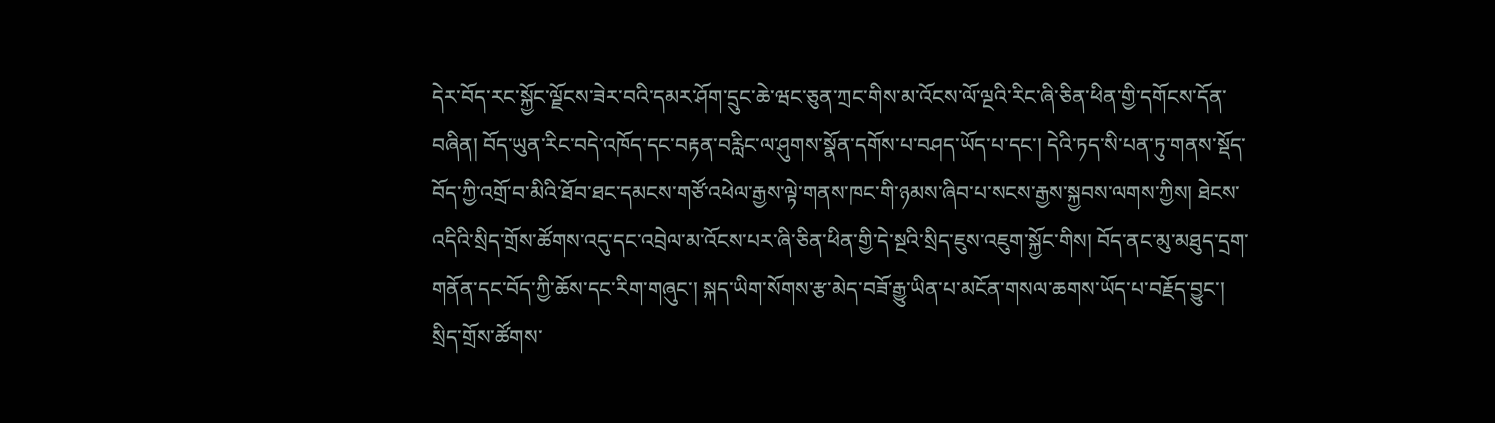དེར་བོད་རང་སྐྱོང་ལྗོངས་ཟེར་བའི་དམར་ཤོག་དྲུང་ཆེ་ཝང་ཅུན་ཀྲང་གིས་མ་འོངས་ལོ་ལྔའི་རིང་ཞི་ཅིན་ཕིན་གྱི་དགོངས་དོན་བཞིན། བོད་ཡུན་རིང་བདེ་འཁོད་དང་བརྟན་བརླིང་ལ་ཤུགས་སྣོན་དགོས་པ་བཤད་ཡོད་པ་དང་། དེའི་ཏད་སི་པན་ཏུ་གནས་སྡོད་བོད་ཀྱི་འགྲོ་བ་མིའི་ཐོབ་ཐང་དམངས་གཙོ་འཕེལ་རྒྱས་ལྟེ་གནས་ཁང་གི་ཉམས་ཞིབ་པ་སངས་རྒྱས་སྐྱབས་ལགས་ཀྱིས། ཐེངས་འདིའི་སྲིད་གྲོས་ཚོགས་འདུ་དང་འབྲེལ་མ་འོངས་པར་ཞི་ཅིན་ཕིན་གྱི་དེ་སྔའི་སྲིད་ཇུས་འཇུག་སྐྱོང་གིས། བོད་ནང་མུ་མཐུད་དྲག་གནོན་དང་བོད་ཀྱི་ཆོས་དང་རིག་གཞུང་། སྐད་ཡིག་སོགས་རྩ་མེད་བཟོ་རྒྱུ་ཡིན་པ་མངོན་གསལ་ཆགས་ཡོད་པ་བརྗོད་བྱུང་།
སྲིད་གྲོས་ཚོགས་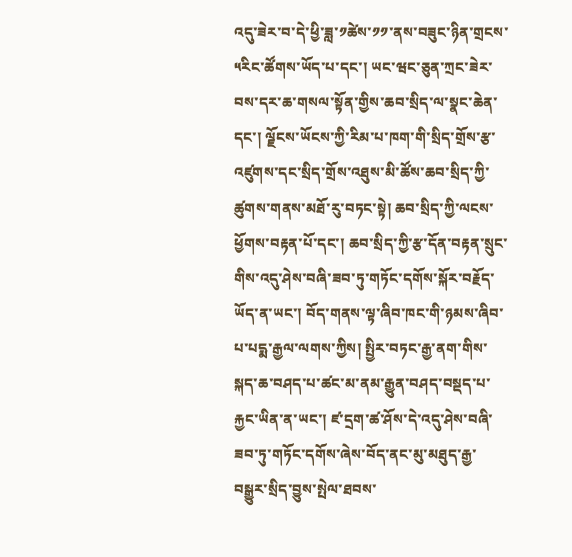འདུ་ཟེར་བ་དེ་ཕྱི་ཟླ་༡ཚེས་༡༡་ནས་བཟུང་ཉིན་གྲངས་༥རིང་ཚོགས་ཡོད་པ་དང་། ཡང་ཝང་ཅུན་ཀྲང་ཟེར་བས་དར་ཆ་གསལ་སྟོན་གྱིས་ཆབ་སྲིད་ལ་སྣང་ཆེན་དང་། ལྗོངས་ཡོངས་ཀྱི་རིམ་པ་ཁག་གི་སྲིད་གྲོས་རྩ་འཛུགས་དང་སྲིད་གྲོས་འཐུས་མི་ཚོས་ཆབ་སྲིད་ཀྱི་ཚུགས་གནས་མཐོ་རུ་བཏང་སྟེ། ཆབ་སྲིད་ཀྱི་ལངས་ཕྱོགས་བརྟན་པོ་དང་། ཆབ་སྲིད་ཀྱི་རྩ་དོན་བརྟན་སྲུང་གིས་འདུ་ཤེས་བཞི་ཟབ་ཏུ་གཏོང་དགོས་སྐོར་བརྗོད་ཡོད་ན་ཡང་། བོད་གནས་ལྟ་ཞིབ་ཁང་གི་ཉམས་ཞིབ་པ་པདྨ་རྒྱལ་ལགས་ཀྱིས། སྤྱིར་བཏང་རྒྱ་ནག་གིས་སྐད་ཆ་བཤད་པ་ཚང་མ་ནམ་རྒྱུན་བཤད་བསྡད་པ་རྐྱང་ཡིན་ན་ཡང་། ཛ་དྲག་ཚ་ཤོས་དེ་འདུ་ཤེས་བཞི་ཟབ་ཏུ་གཏོང་དགོས་ཞེས་བོད་ནང་མུ་མཐུད་རྒྱ་བསྒྱུར་སྲིད་བྱུས་སྤེལ་ཐབས་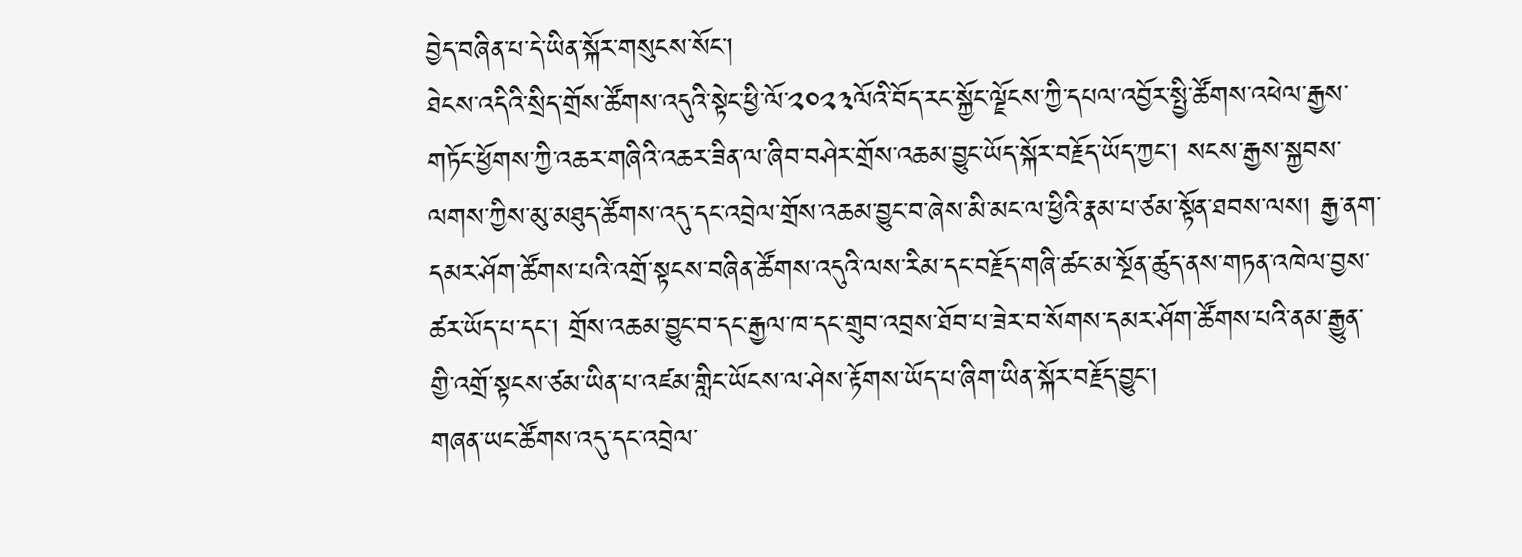བྱེད་བཞིན་པ་དེ་ཡིན་སྐོར་གསུངས་སོང་།
ཐེངས་འདིའི་སྲིད་གྲོས་ཚོགས་འདུའི་སྟེང་ཕྱི་ལོ་༢༠༢༣ལོའི་བོད་རང་སྐྱོང་ལྗོངས་ཀྱི་དཔལ་འབྱོར་སྤྱི་ཚོགས་འཕེལ་རྒྱས་གཏོང་ཕྱོགས་ཀྱི་འཆར་གཞིའི་འཆར་ཟིན་ལ་ཞིབ་བཤེར་གྲོས་འཆམ་བྱུང་ཡོད་སྐོར་བརྗོད་ཡོད་ཀྱང་། སངས་རྒྱས་སྐྱབས་ལགས་ཀྱིས་མུ་མཐུད་ཚོགས་འདུ་དང་འབྲེལ་གྲོས་འཆམ་བྱུང་བ་ཞེས་མི་མང་ལ་ཕྱིའི་རྣམ་པ་ཙམ་སྟོན་ཐབས་ལས། རྒྱ་ནག་དམར་ཤོག་ཚོགས་པའི་འགྲོ་སྟངས་བཞིན་ཚོགས་འདུའི་ལས་རིམ་དང་བརྗོད་གཞི་ཚང་མ་སྔོན་ཚུད་ནས་གཏན་འཁེལ་བྱས་ཚར་ཡོད་པ་དང་། གྲོས་འཆམ་བྱུང་བ་དང་རྒྱལ་ཁ་དང་གྲུབ་འབྲས་ཐོབ་པ་ཟེར་བ་སོགས་དམར་ཤོག་ཚོགས་པའི་ནམ་རྒྱུན་གྱི་འགྲོ་སྟངས་ཙམ་ཡིན་པ་འཛམ་གླིང་ཡོངས་ལ་ཤེས་རྟོགས་ཡོད་པ་ཞིག་ཡིན་སྐོར་བརྗོད་བྱུང་།
གཞན་ཡང་ཚོགས་འདུ་དང་འབྲེལ་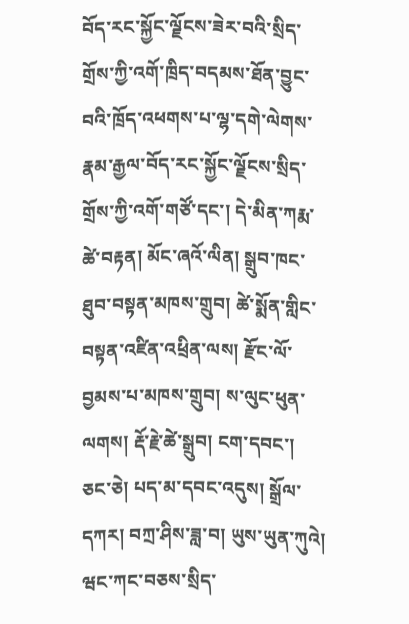བོད་རང་སྐྱོང་ལྗོངས་ཟེར་བའི་སྲིད་གྲོས་ཀྱི་འགོ་ཁྲིད་བདམས་ཐོན་བྱུང་བའི་ཁྲོད་འཕགས་པ་ལྷ་དགེ་ལེགས་རྣམ་རྒྱལ་བོད་རང་སྐྱོང་ལྗོངས་སྲིད་གྲོས་ཀྱི་འགོ་གཙོ་དང་། དེ་མིན་ཀརྨ་ཚེ་བརྟན། མོང་ཞའོ་ལིན། སྒྲུབ་ཁང་ཐུབ་བསྟན་མཁས་གྲུབ། ཚེ་སྨོན་གླིང་བསྟན་འཛིན་འཕྲིན་ལས། རྫོང་ལོ་བྱམས་པ་མཁས་གྲུབ། ས་ལུང་ཕུན་ལགས། རྡོ་རྗེ་ཚེ་སྒྲུབ། ངག་དབང་། ཅང་ཅེ། པད་མ་དབང་འདུས། སྒྲོལ་དཀར། བཀྲ་ཤིས་ཟླ་བ། ཡུས་ཡུན་ཀུའེ། ཝང་ཀང་བཅས་སྲིད་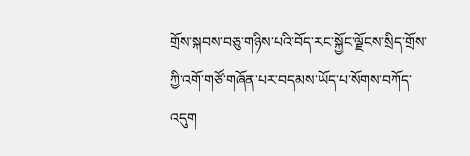གྲོས་སྐབས་བཅུ་གཉིས་པའི་བོད་རང་སྐྱོང་ལྗོངས་སྲིད་གྲོས་ཀྱི་འགོ་གཙོ་གཞོན་པར་བདམས་ཡོད་པ་སོགས་བཀོད་འདུག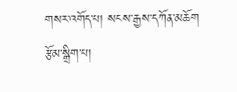གསར་འགོད་པ། སངས་རྒྱས་དཀོན་མཆོག
རྩོམ་སྒྲིག་པ།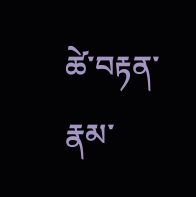ཚེ་བརྟན་རྣམ་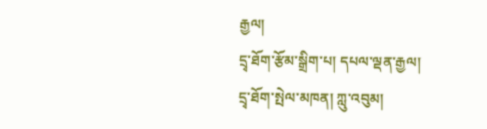རྒྱལ།
དྲྭ་ཐོག་རྩོམ་སྒྲིག་པ། དཔལ་ལྡན་རྒྱལ།
དྲྭ་ཐོག་སྤེལ་མཁན། ཀླུ་འབུམ།